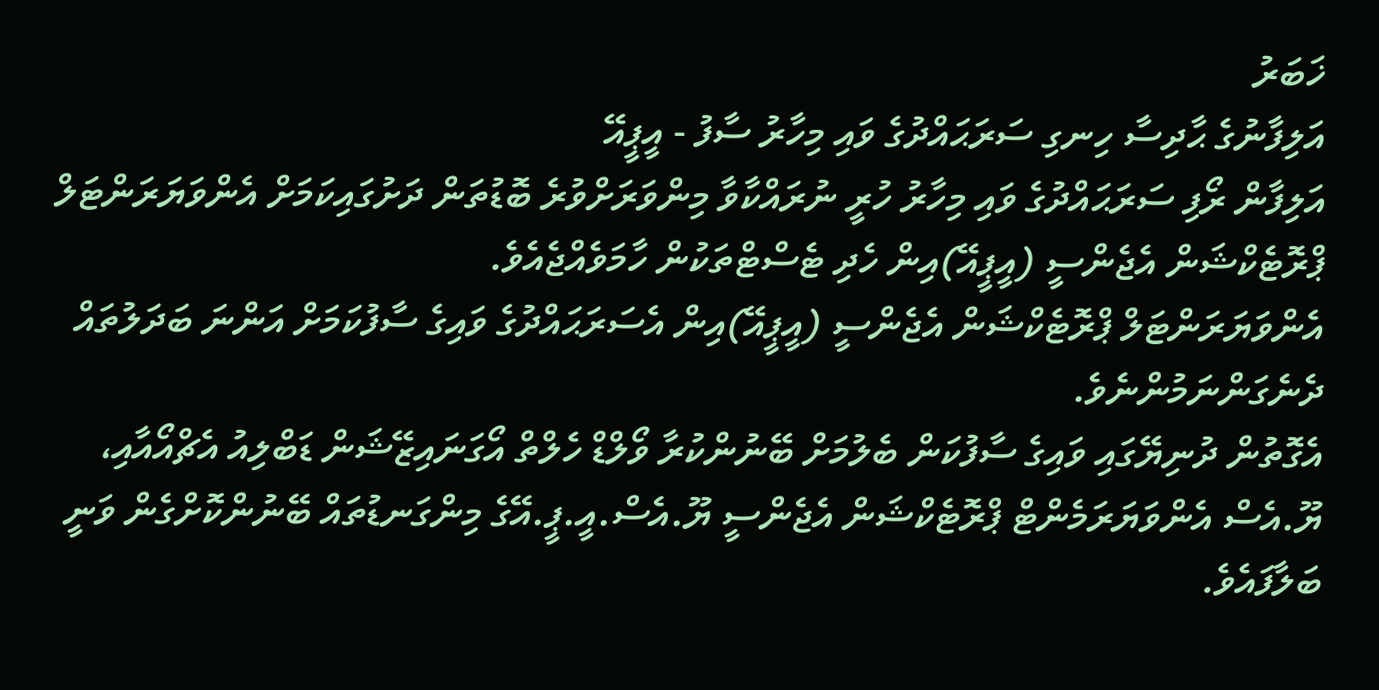ޚަބަރު
އަލިފާނުގެ ޙާދިސާ ހިނގި ސަރަޙައްދުގެ ވައި މިހާރު ސާފު - އީޕީއޭ
އަލިފާން ރޯފި ސަރަޙައްދުގެ ވައި މިހާރު ހުރީ ނުރައްކާވާ މިންވަރަށްވުރެ ބޮޑުތަން ދަށުގައިކަމަށް އެންވަޔަރަންޓަލް ޕްރޮޓެކްޝަން އެޖެންސީ (އީޕީއޭ)އިން ހެދި ޓެސްޓްތަކުން ހާމަވެއްޖެއެވެ.
އެންވަޔަރަންޓަލް ޕްރޮޓެކްޝަން އެޖެންސީ (އީޕީއޭ)އިން އެސަރަޙައްދުގެ ވައިގެ ސާފުކަމަށް އަންނަ ބަދަލުތައް ދެނެގަންނަމުންނެވެ.
އެގޮތުން ދުނިޔޭގައި ވައިގެ ސާފުކަން ބެލުމަށް ބޭނުންކުރާ ވޯލްޑް ހެލްތް އޯގަނައިޒޭޝަން ޑަބްލިއު އެޗްއޯއާއި، ޔޫ.އެސް އެންވަޔަރަމެންޓް ޕްރޮޓެކްޝަން އެޖެންސީ ޔޫ.އެސް.އީ.ޕީ.އޭގެ މިންގަނޑުތައް ބޭނުންކޮށްގެން ވަނީ ބަލާފައެވެ.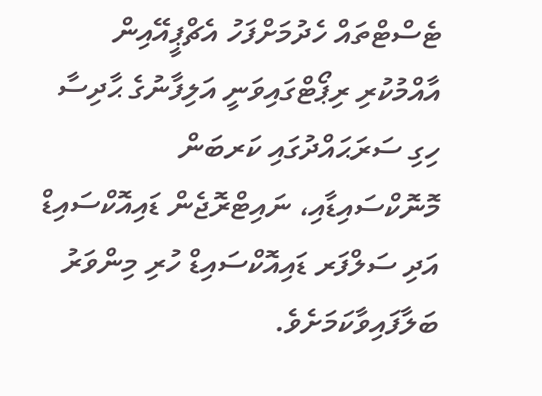ޓެސްޓްތައް ހެދުމަށްފަހު އެޗްޕީއޭއިން އާއްމުކުރި ރިޕޯޓްގައިވަނީ އަލިފާނުގެ ޙާދިސާ ހިގި ސަރަޙައްދުގައި ކަރބަން މޮނޮކްސައިޑާއި، ނައިޓްރޮޖެން ޑައިއޮކްސައިޑް އަދި ސަލްފަރ ޑައިއޮކްސައިޑް ހުރި މިންވަރު ބަލާފައިވާކަމަށެވެ.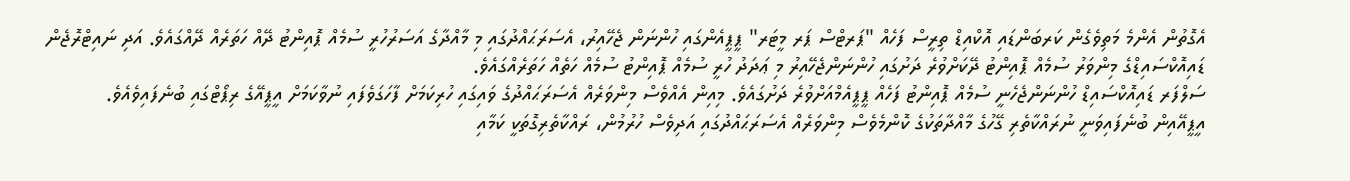އެގޮތުން އެންމެ މަތިވެގެން ކަރބަންޑައި އޮކްއިޑް ތިރީސް ފަހެއް "ޕަރޓްސް ޕަރ މީޓަރ" ޕީޕީއެންގައި ހުންނަން ޖެހޭއިރު، އެސަރަޙައްދުގައި މި މާއްދާގެ އަސަރުހުރީ ސުމެއް ޕޮއިންޓު ދޭއް ހަތަރެއް ދޭއްގައެވެ. އަދި ނައިޓްރޮޖެން ޑައިއޮކްސައިޑްގެ މިންވަރު ސުމެއް ޕޮއިންޓު ދޭކަށްވުރެ ދަށުގައި ހުންނަންޖެހޭއިރު މި ޢަދަދު ހުރީ ސުމެއް ޕޮއިންޓު ސުމެއް ހަތެއް ހަތަރެއްގައެވެ.
ސަލްފަރ ޑައިއޮކްސައިޑް ހުންނަންޖެހެނީ ސުމެއް ޕޮއިންޓު ފަހެއް ޕީޕީއެމްއަށްވުރެ ދަށުގައެވެ. މިއިން އެއްވެސް މިންވަރެއް އެސަރަޙައްދުގެ ވައިގައި ހުރިކަމަށް ފާހަގަވެފައި ނުވާކަމަށް އީޕީއޭގެ ރިޕޯޓްގައި ބުނެފައިވެއެވެ.
އީޕީއޭއިން ބުނެފައިވަނީ ނުރައްކާތެރި ގޭހުގެ މާއްދާތަކުގެ ކޮންމެވެސް މިންވަރެއް އެސަރަޙައްދުގައި އަދިވެސް ހުރުމުން، ރައްކާތެރިގޮތަކީ ކަމާއި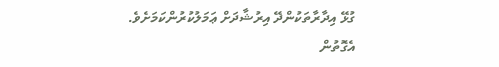ގުޅޭ އިދާރާތަކުންދޭ އިރުޝާދަށް ޢަމަލުކުރުންކަމަށެވެ. އެގޮތުން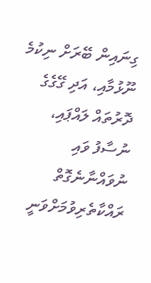ގިނައިން ބޭރަށް ނިކުމެ ނޫޅުމާއި، އަދި ގޭގެގެ ދޮރުތައް ލައްޕައި، ނުސާފު ވައި ނުވައްނާނެގޮތް ރައްކާތެރިވުމަށްވަނީ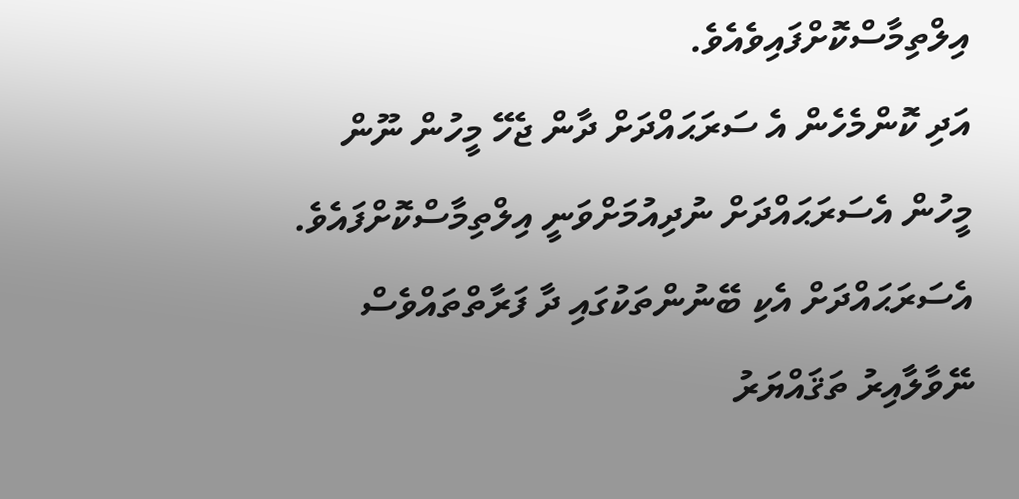އިލްތިމާސްކޮށްފައިވެއެވެ.
އަދި ކޮންމެހެން އެ ސަރަޙައްދަށް ދާން ޖެހޭ މީހުން ނޫން މީހުން އެސަރަޙައްދަށް ނުދިއުމަށްވަނީ އިލްތިމާސްކޮށްފައެވެ. އެސަރަޙައްދަށް އެކި ބޭނުންތަކުގައި ދާ ފަރާތްތައްވެސް ނޭވާލާއިރު ތަޤައްޔަރު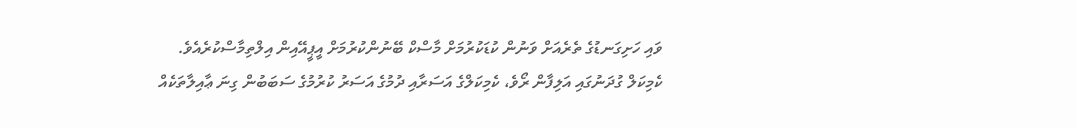ވައި ހަށިގަނޑުގެ ތެރެއަށް ވަނުން ކުޑަކުރުމަށް މާސްކް ބޭނުންކުރުމަށް އީޕީއޭއިން އިލްތިމާސްކުރެއެވެ.
ކެމިކަލް ގުދަނުގައި އަލިފާން ރޯވެ، ކެމިކަލްގެ އަސަރާއި ދުމުގެ އަސަރު ކުރުމުގެ ސަބަބުން ގިނަ ޢާއިލާތަކެއް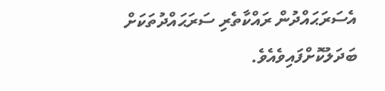އެސަރަޙައްދުން ރައްކާތެރި ސަރަޙައްދުތަކަށް ބަދަލުކޮށްފައިވެއެވެ.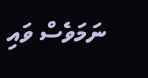ނަމަވެސް ވައި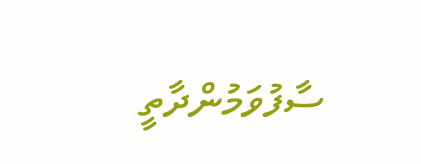ސާފުވަމުންދާތީ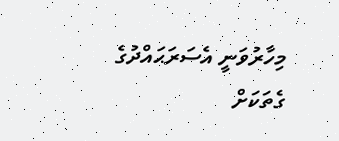މިހާރުވަނީ އެސަރަޙައްދުގެ ގެތަކަށް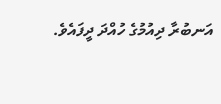އަނބުރާ ދިއުމުގެ ހުއްދަ ދީފައެވެ.